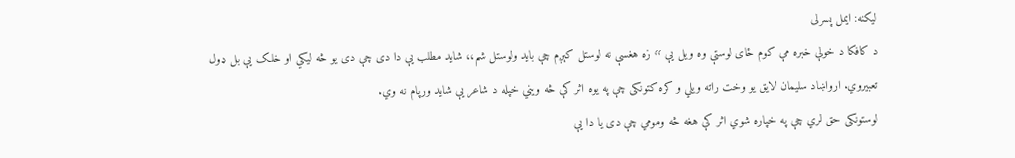لیکنه: ایمل پسرلی
د کافکا د خولې خبره مې کوم ځای لوستې وه ویل یې ٬٬ زه هغسې نه لوستل کېږم چې باید ولوستل شم،، شاید مطلب یې دا دی چې دی یو څه لیکي او خلک یې بل ډول تعبیروي. ارواښاد سلیمان لایق یو وخت راته ویلي و کره کتونکی چې په یوه اثر کې څه ویني خپله د شاعر یې شاید ورپام نه وي.
لوستونکی حق لري چې په خپاره شوي اثر کې هغه څه ومومي چې دی یا دا یې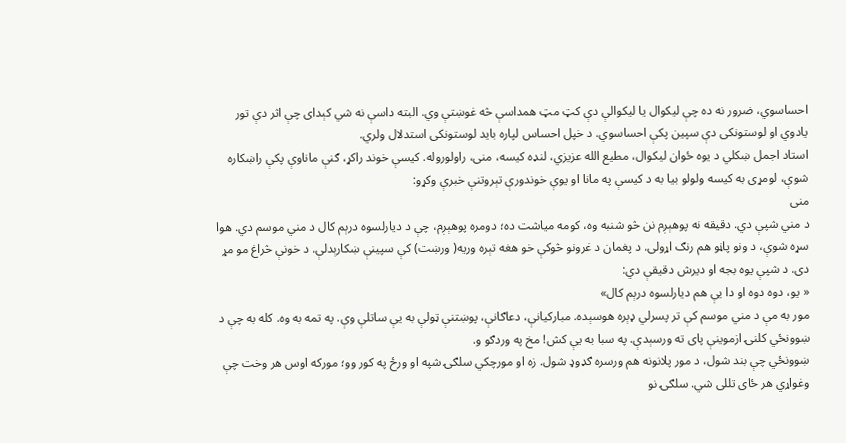احساسوي، ضرور نه ده چې لیکوال یا لیکوالې دې کټ مټ همداسې څه غوښتې وي. البته داسې نه شي کېدای چې اثر دې تور یادوي او لوستونکی دې سپین پکې احساسوي. د خپل احساس لپاره باید لوستونکی استدلال ولري.
استاد اجمل ښکلي د یوه ځوان لیکوال، مطیع الله عزیزي، لنډه کیسه، منی، راولوروله. کیسې خوند راکړ، ګنې ماناوې پکې راښکاره شوې، لومړی به کیسه ولولو بیا به د کیسې په مانا او یوې خوندورې تېروتنې خبرې وکړو:
منی
د مني شپې دي. دقیقه نه پوهېږم نن څو شنبه وه، کومه میاشت ده؛ دومره پوهېږم، چې د دیارلسوه درېم کال د مني موسم دي. هوا سړه شوې، د ونو پاڼو هم رنګ اړولی. د پغمان د غرونو څوکې خو هغه تېره وریه( ورښت) کې سپینې ښکارېدلې. د خونې څراغ مو مړ دی. د شپې یوه بجه او دیرش دقیقې دي:
« یو، دوه دوه او دا یې هم دیارلسوه درېم کال»
مور به مې د مني موسم کې تر پسرلي ډېره هوسېده. مبارکیانې، دعاګانې، پوښتنې ټولې به یې ساتلې وې. په تمه به وه. کله به چې د ښوونځي کلنۍ ازموینې پای ته ورسېدې. په سبا به یې کش! مخ په وردګو و.
ښوونځي چې بند شول، د مور پلانونه هم ورسره ګډوډ شول. زه او مورچکي سلګۍ شپه او ورځ په کور وو؛ مورکه اوس هر وخت چې وغواړي هر ځای تللی شي. سلګۍ نو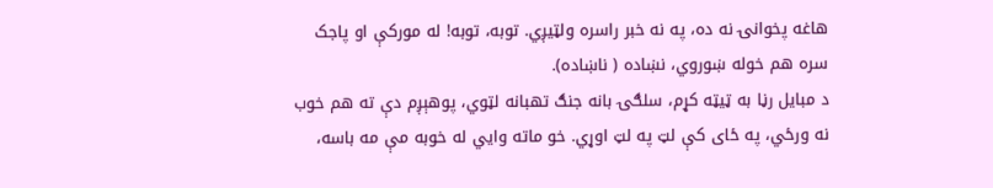هاغه پخوانۍ نه ده، په نه خبر راسره ولټیږي. توبه، توبه! له مورکې او پاجک سره هم خوله ښوروي، نښاده ( ناښاده).
د مبایل رڼا به ټيټه کړم، سلګۍ بانه جنګ تهبانه لټوي، پوهېږم دې ته هم خوب نه ورځي، په ځای کې لټ په لټ اوړي. خو ماته وایي له خوبه مې مه باسه،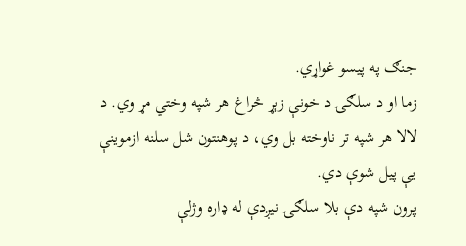جنګ په پیسو غواړي.
زما او د سلګۍ د خونې زېړ څراغ هر شپه وختي مړ وي. د لالا هر شپه تر ناوخته بل وي، د پوهنتون شل سلنه ازموینې یې پیل شوې دي.
پرون شپه دې بلا سلګۍ نیږدې له ډاره وژلې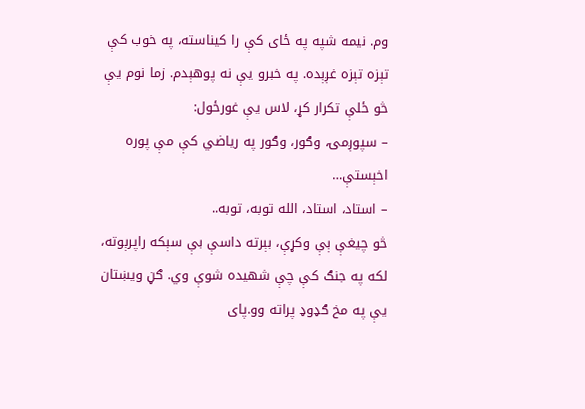وم. نیمه شپه په ځای کې را کیناسته، په خوب کې تېزه تېزه غږېده. په خبرو یې نه پوهېدم. زما نوم یې څو ځلې تکرار کړ، لاس یې غورځول:
– سپوږمۍ، وګور، وګور په ریاضي کې مې پوره اخېستې…
– استاد، استاد، الله توبه، توبه..
څو چیغې ېې وکړې، بېرته داسې بې سېکه راپرېوته، لکه په جنګ کې چې شهیده شوې وي. ګڼ ویښتان یې په مخ ګډوډ پراته وو.پای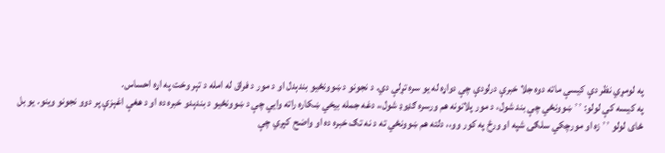په لومړي نظر دې کیسې ماته دوه جلا خبرې درلودې چې دواړه له یو سره تړلې دي. د نجونو د ښوونځیو بندېدل او د مور د فراق له امله د تېر وخت په اړه احساس.
په کیسه کې لولو: ٬٬ ښوونځي چې بند شول، د مور پلانونه هم ورسره ګډوډ شول،، دغه جمله بیخي ښکاره راته وايي چې د ښوونځیو د بندېدو خبره ده او د هغې اغېزې پر دوو نجونو وینو. یو بل ځای لولو ٬٬ زه او مورچکي سلګۍ شپه او ورځ په کور وو،، دلته هم ښوونځي ته د نه تګ خبره ده او واضح کېږي چې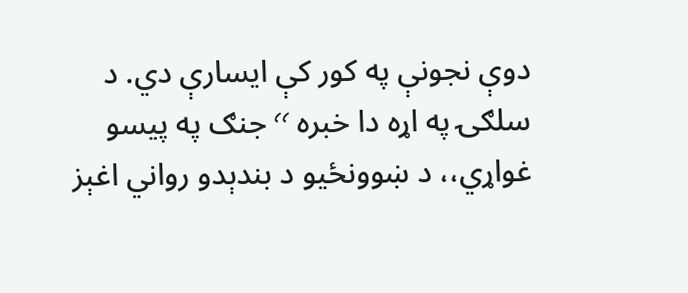دوې نجونې په کور کې ایسارې دي. د سلګۍ په اړه دا خبره ٬٬ جنګ په پیسو غواړي،، د ښوونځیو د بندېدو رواني اغېز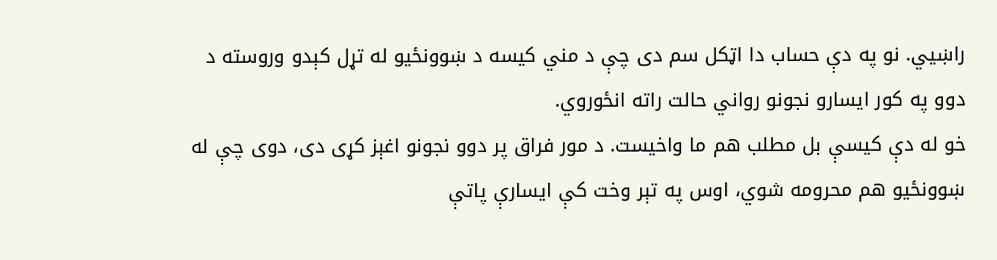راښيي. نو په دې حساب دا اټکل سم دی چې د مني کیسه د ښوونځیو له تړل کېدو وروسته د دوو په کور ایسارو نجونو رواني حالت راته انځوروي.
خو له دې کیسې بل مطلب هم ما واخیست. د مور فراق پر دوو نجونو اغېز کړی دی، دوی چې له ښوونځیو هم محرومه شوي، اوس په تېر وخت کې ایسارې پاتې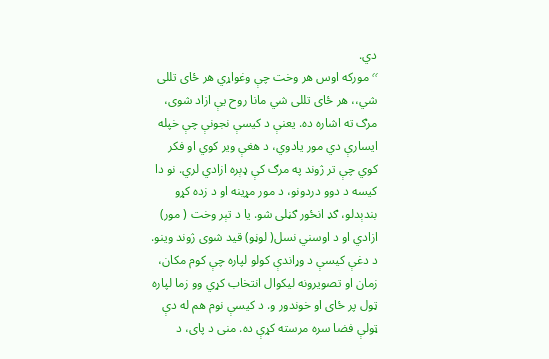دي.
٬٬ مورکه اوس هر وخت چې وغواړي هر ځای تللی شي،، هر ځای تللی شي مانا روح یې ازاد شوی، مرګ ته اشاره ده. یعنې د کیسې نجونې چې خپله ایسارې دي مور یادوي، د هغې ویر کوي او فکر کوي چې تر ژوند په مرګ کې ډېره ازادي لري. نو دا کیسه د دوو دردونو، د مور مړینه او د زده کړو بندېدلو، ګډ انځور ګڼلی شو. یا د تېر وخت ( مور) ازادي او د اوسني نسل( لوڼو) قید شوی ژوند وینو.
د دغې کیسې د وړاندې کولو لپاره چې کوم مکان، زمان او تصویرونه لیکوال انتخاب کړي وو زما لپاره ټول پر ځای او خوندور و. د کیسې نوم هم له دې ټولې فضا سره مرسته کړې ده. منی د پای، د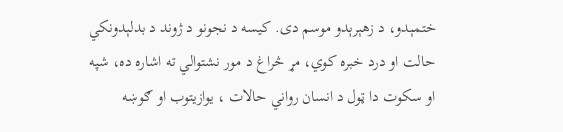ختمېدو، د زهېرېدو موسم دی. کیسه د نجونو د ژوند د بدلېدونکي حالت او درد خبره کوي، مړ څراغ د مور نشتوالي ته اشاره ده، شپه او سکوت دا ټول د انسان رواني حالات ، یوازیتوب او ګوښه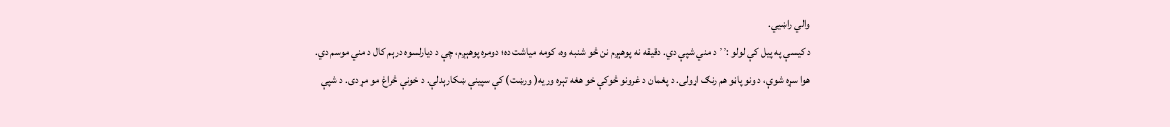والي راښيي.
د کیسې په پیل کې لولو :٬٬ د مني شپې دي. دقیقه نه پوهېږم نن څو شنبه وه، کومه میاشت ده؛ دومره پوهېږم، چې د دیارلسوه درېم کال د مني موسم دي. هوا سړه شوې، د ونو پاڼو هم رنګ اړولی. د پغمان د غرونو څوکې خو هغه تېره وریه( ورښت) کې سپینې ښکارېدلې. د خونې څراغ مو مړ دی. د شپې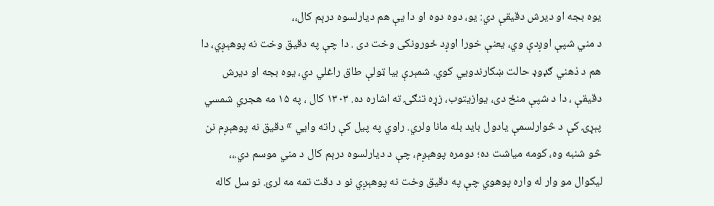یوه بجه او دیرش دقیقې دي: یو، دوه دوه او دا یې هم دیارلسوه درېم کال،،
د مني شپې اوږدې وي، یعنې خورا اوږد ځورونکی وخت دی . دا چې په دقیق وخت نه پوهېږي، دا هم د ذهني ګډوډ حالت ښکارندویي کوي. شمېرې بیا ټولې طاق راغلي دي، یوه بجه او دیرش دقیقې ، دا د شپې منځ دی، یوازیتوب، زړه تنګۍ ته اشاره ده. ۱۳۰۳ کال ، په ۱۵ مه هجري شمسي پېړۍ کې د څوارلسمې یادول باید بله مانا ولري. راوي په پیل کې راته وايي ٬٬ دقیق نه پوهېږم نن څو شنبه وه، کومه میاشت ده؛ دومره پوهېږم، چې د دیارلسوه درېم کال د مني موسم دي.،،
لیکوال مو وار له واره پوهوي چې په دقیق وخت نه پوهېږي نو د دقت تمه مه لرئ. نو سل کاله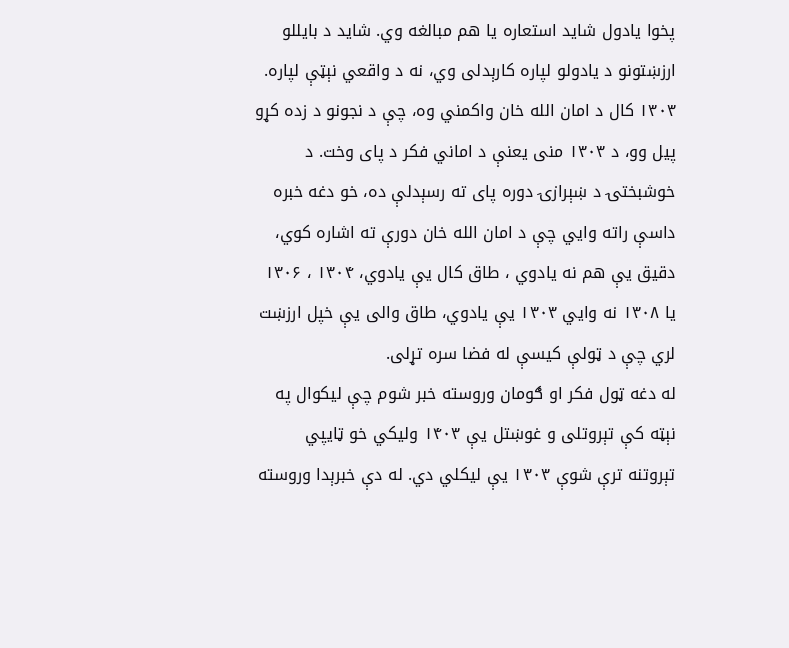پخوا یادول شاید استعاره یا هم مبالغه وي. شاید د بایللو ارزښتونو د یادولو لپاره کارېدلی وي، نه د واقعي نېټې لپاره. ۱۳۰۳ کال د امان الله خان واکمني وه، چې د نجونو د زده کړو پیل وو، د ۱۳۰۳ منی یعنې د اماني فکر د پای وخت. د خوشبختۍ د ښېرازۍ دوره پای ته رسېدلې ده، خو دغه خبره داسې راته وایي چې د امان الله خان دورې ته اشاره کوي، دقیق یې هم نه یادوي ، طاق کال یې یادوي، ۱۳۰۴ ، ۱۳۰۶ یا ۱۳۰۸ نه وايي ۱۳۰۳ یې یادوي، طاق والی یې خپل ارزښت لري چې د ټولې کیسې له فضا سره تړلی.
له دغه ټول فکر او ګومان وروسته خبر شوم چې لیکوال په نېټه کې تېروتلی و غوښتل یې ۱۴۰۳ ولیکي خو ټایپي تېروتنه ترې شوې ۱۳۰۳ یې لیکلي دي. له دې خبرېدا وروسته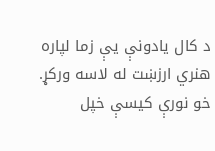د کال یادونې یې زما لپاره هنري ارزښت له لاسه ورکړ. خو نورې کیسې خپل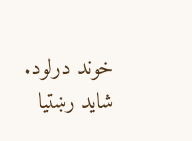خوند درلود. شاید رښتیا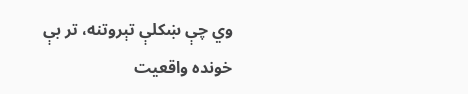وي چې ښکلې تېروتنه، تر بې خونده واقعیت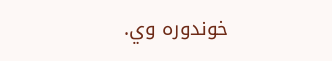خوندوره وي.